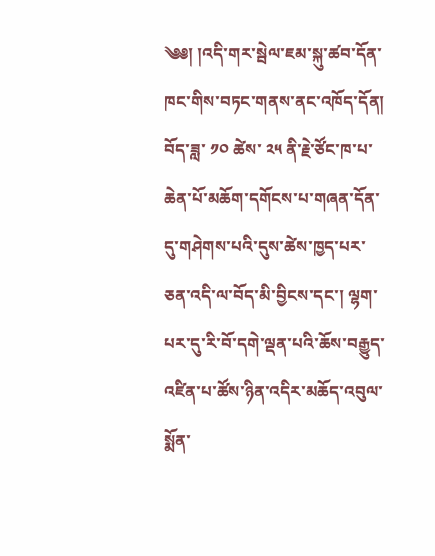༄༅། །འདི་གར་སྦེལ་ཇམ་སྐུ་ཚབ་དོན་ཁང་གིས་བཏང་གནས་ནང་འཁོད་དོན། བོད་ཟླ་ ༡༠ ཚེས་ ༢༥ ནི་རྗེ་ཙོང་ཁ་པ་ཆེན་པོ་མཆོག་དགོངས་པ་གཞན་དོན་དུ་གཤེགས་པའི་དུས་ཚེས་ཁྱད་པར་ཅན་འདི་ལ་བོད་མི་བྱིངས་དང་། ལྷག་པར་དུ་རི་བོ་དགེ་ལྡན་པའི་ཆོས་བརྒྱུད་འཛིན་པ་ཚོས་ཉིན་འདིར་མཆོད་འབུལ་སྨོན་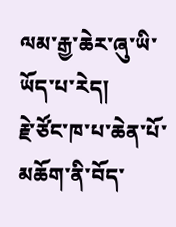ལམ་རྒྱ་ཆེར་ཞུ་ཡི་ཡོད་པ་རེད།
རྗེ་ཙོང་ཁ་པ་ཆེན་པོ་མཆོག་ནི་བོད་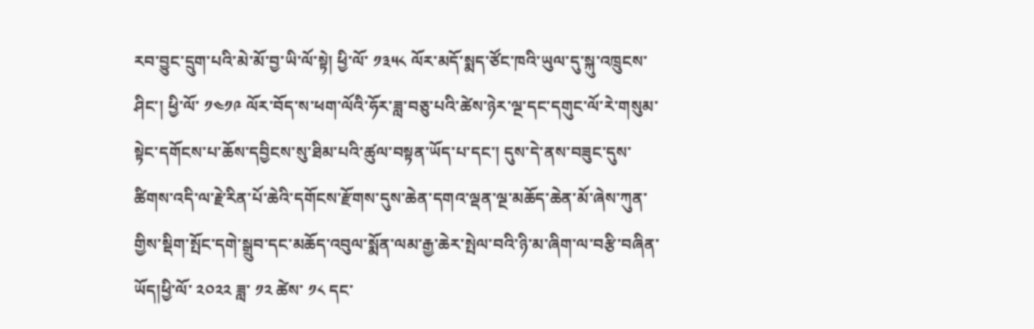རབ་བྱུང་དྲུག་པའི་མེ་མོ་བྱ་ཡི་ལོ་སྟེ། ཕྱི་ལོ་ ༡༣༥༨ ལོར་མདོ་སྨད་ཙོང་ཁའི་ཡུལ་དུ་སྐུ་འཁྲུངས་ཤིང་། ཕྱི་ལོ་ ༡༤༡༩ ལོར་བོད་ས་ཕག་ལོའི་ཧོར་ཟླ་བཅུ་པའི་ཚེས་ཉེར་ལྔ་དང་དགུང་ལོ་རེ་གསུམ་སྟེང་དགོངས་པ་ཆོས་དབྱིངས་སུ་ཐིམ་པའི་ཚུལ་བསྟན་ཡོད་པ་དང་། དུས་དེ་ནས་བཟུང་དུས་ཚིགས་འདི་ལ་རྗེ་རིན་པོ་ཆེའི་དགོངས་རྫོགས་དུས་ཆེན་དགའ་ལྡན་ལྔ་མཆོད་ཆེན་མོ་ཞེས་ཀུན་གྱིས་སྡིག་སྤོང་དགེ་སྒྲུབ་དང་མཆོད་འབུལ་སྨོན་ལམ་རྒྱ་ཆེར་སྤེལ་བའི་ཉི་མ་ཞིག་ལ་བརྩི་བཞིན་ཡོད།ཕྱི་ལོ་ ༢༠༢༢ ཟླ་ ༡༢ ཚེས་ ༡༨ དང་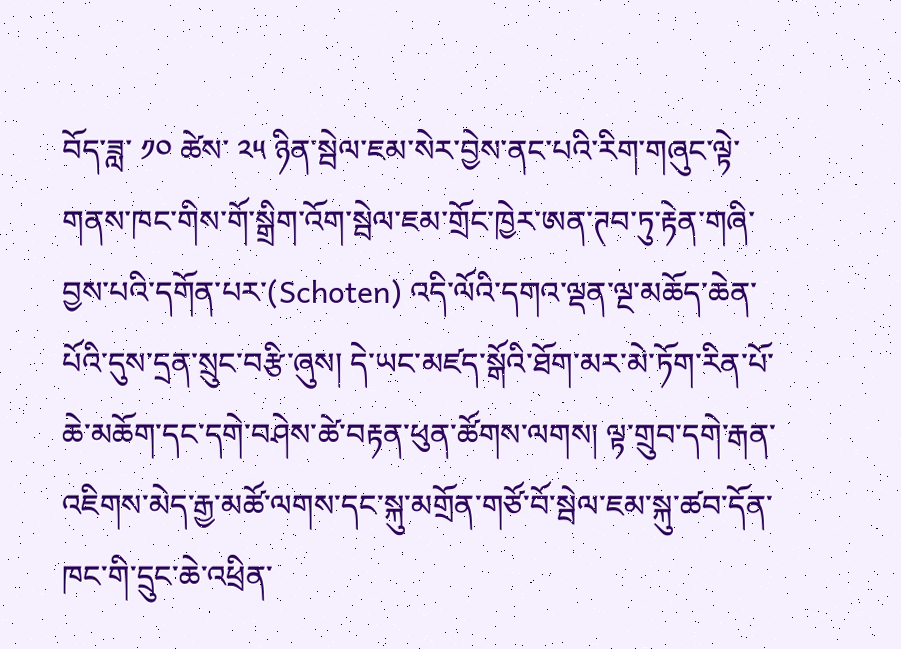བོད་ཟླ་ ༡༠ ཚེས་ ༢༥ ཉིན་སྦེལ་ཇམ་སེར་བྱེས་ནང་པའི་རིག་གཞུང་ལྟེ་གནས་ཁང་གིས་གོ་སྒྲིག་འོག་སྦེལ་ཇམ་གྲོང་ཁྱེར་ཨན་ཊབ་ཏུ་རྟེན་གཞི་བྱས་པའི་དགོན་པར་(Schoten) འདི་ལོའི་དགའ་ལྡན་ལྔ་མཆོད་ཆེན་པོའི་དུས་དྲན་སྲུང་བརྩི་ཞུས། དེ་ཡང་མཛད་སྒོའི་ཐོག་མར་མེ་ཏོག་རིན་པོ་ཆེ་མཆོག་དང་དགེ་བཤེས་ཚེ་བརྟན་ཕུན་ཚོགས་ལགས། ལྟ་གྲུབ་དགེ་རྒན་འཇིགས་མེད་རྒྱ་མཚོ་ལགས་དང་སྐུ་མགྲོན་གཙོ་བོ་སྦེལ་ཇམ་སྐུ་ཚབ་དོན་ཁང་གི་དྲུང་ཆེ་འཕྲིན་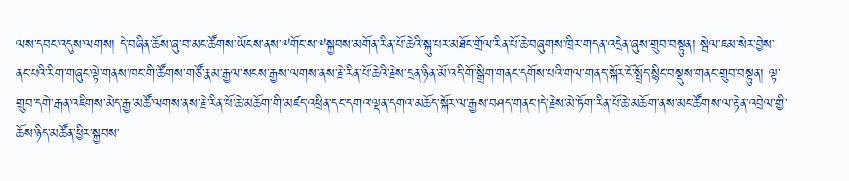ལས་དབང་འདུས་ལགས། དེ་བཞིན་ཆོས་ཞུ་བ་མང་ཚོགས་ཡོངས་ནས་༸གོང་ས་༸སྐྱབས་མགོན་རིན་པོ་ཆེའི་སྐུ་པར་མཐོང་གྲོལ་རིན་པོ་ཆེ་བཞུགས་ཁྲིར་གདན་འདྲེན་ཞུས་གྲུབ་བསྟུན། སྦེལ་ཇམ་སེར་བྱེས་ནང་པའི་རིག་གཞུང་ལྟེ་གནས་ཁང་གི་ཚོགས་གཙོ་རྣམ་རྒྱལ་སངས་རྒྱས་ལགས་ནས་རྗེ་རིན་པོ་ཆེའི་རྗེས་དྲན་ཉིན་མོ་འདི་གོ་སྒྲིག་གནང་དགོས་པའི་གལ་གནད་སྐོར་ངོ་སྤྲོད་སྙིང་བསྡུས་གནང་གྲུབ་བསྟུན། ལྟ་གྲུབ་དགེ་རྒན་འཇིགས་མེད་རྒྱ་མཚོ་ལགས་ནས་རྗེ་རིན་པོ་ཆེ་མཆོག་གི་མཛད་འཕྲིན་དང་དགའ་ལྡན་དགའ་མཆོད་སྐོར་ལ་རྒྱས་བཤད་གནང་།དེ་རྗེས་མེ་ཏོག་རིན་པོ་ཆེ་མཆོག་ནས་མང་ཚོགས་ལ་རྟེན་འབྲེལ་གྱི་ཆོས་ཉིད་མཚོན་ཕྱིར་སྐྱབས་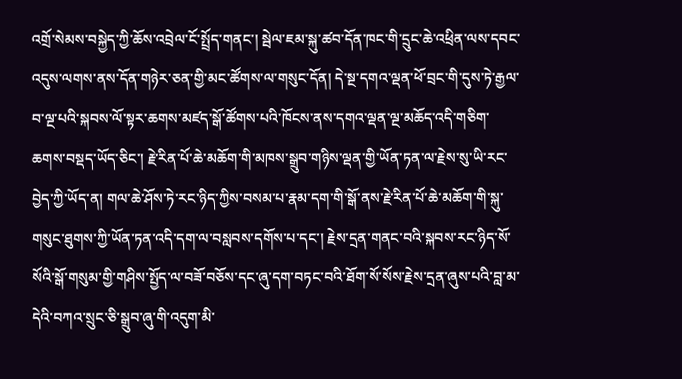འགྲོ་སེམས་བསྐྱེད་ཀྱི་ཆོས་འབྲེལ་ངོ་སྤྲོད་གནང་། སྦེལ་ཇམ་སྐུ་ཚབ་དོན་ཁང་གི་དྲུང་ཆེ་འཕྲིན་ལས་དབང་འདུས་ལགས་ནས་དོན་གཉེར་ཅན་གྱི་མང་ཚོགས་ལ་གསུང་དོན། དེ་སྔ་དགའ་ལྡན་ཕོ་བྲང་གི་དུས་ཏེ་རྒྱལ་བ་ལྔ་པའི་སྐབས་ལོ་སྟར་ཆགས་མཛད་སྒོ་ཚོགས་པའི་ཁོངས་ནས་དགའ་ལྡན་ལྔ་མཆོད་འདི་གཅིག་ཆགས་བསྡད་ཡོད་ཅིང་། རྗེ་རིན་པོ་ཆེ་མཆོག་གི་མཁས་སྒྲུབ་གཉིས་ལྡན་གྱི་ཡོན་ཏན་ལ་རྗེས་སུ་ཡི་རང་བྱེད་ཀྱི་ཡོད་ན། གལ་ཆེ་ཤོས་ཏེ་རང་ཉིད་ཀྱིས་བསམ་པ་རྣམ་དག་གི་སྒོ་ནས་རྗེ་རིན་པོ་ཆེ་མཆོག་གི་སྐུ་གསུང་ཐུགས་ཀྱི་ཡོན་ཏན་འདི་དག་ལ་བསླབས་དགོས་པ་དང་། རྗེས་དྲན་གནང་བའི་སྐབས་རང་ཉིད་སོ་སོའི་སྒོ་གསུམ་གྱི་གཤིས་སྤྱོད་ལ་བཟོ་བཅོས་དང་ཞུ་དག་བཏང་བའི་ཐོག་སོ་སོས་རྗེས་དྲན་ཞུས་པའི་བླ་མ་དེའི་བཀའ་སྲུང་ཅི་སྒྲུབ་ཞུ་གི་འདུག་མི་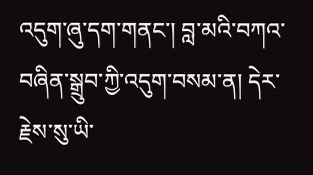འདུག་ཞུ་དག་གནང་། བླ་མའི་བཀའ་བཞིན་སྒྲུབ་ཀྱི་འདུག་བསམ་ན། དེར་རྗེས་སུ་ཡི་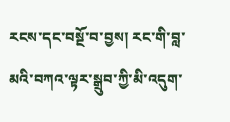རངས་དང་བསྔོ་བ་བྱས། རང་གི་བླ་མའི་བཀའ་ལྟར་སྒྲུབ་ཀྱི་མི་འདུག་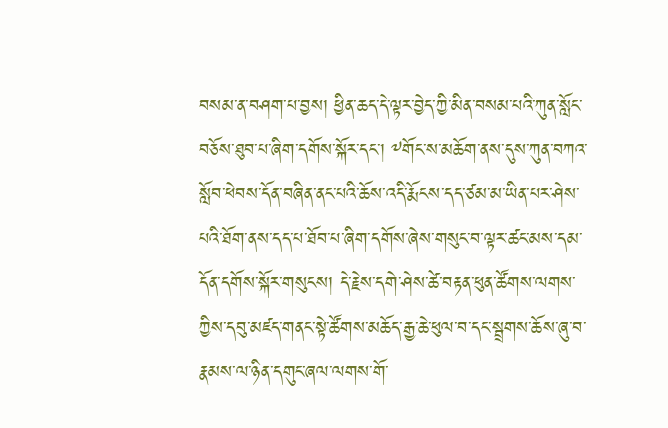བསམ་ན་བཤག་པ་བྱས། ཕྱིན་ཆད་དེ་ལྟར་བྱེད་ཀྱི་མིན་བསམ་པའི་ཀུན་སློང་བཅོས་ཐུབ་པ་ཞིག་དགོས་སྐོར་དང་། ༸གོང་ས་མཆོག་ནས་དུས་ཀུན་བཀའ་སློབ་ཕེབས་དོན་བཞིན་ནང་པའི་ཆོས་འདི་རྨོངས་དད་ཙམ་མ་ཡིན་པར་ཤེས་པའི་ཐོག་ནས་དད་པ་ཐོབ་པ་ཞིག་དགོས་ཞེས་གསུང་བ་ལྟར་ཚང་མས་དམ་དོན་དགོས་སྐོར་གསུངས། དེ་རྗེས་དགེ་ཤེས་ཚེ་བརྟན་ཕུན་ཚོགས་ལགས་ཀྱིས་དབུ་མཛད་གནང་སྟེ་ཚོགས་མཆོད་རྒྱ་ཆེ་ཕུལ་བ་དང་སྦྲགས་ཆོས་ཞུ་བ་རྣམས་ལ་ཉིན་དགུང་ཞལ་ལགས་གོ་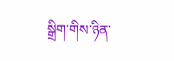སྒྲིག་གིས་ཉིན་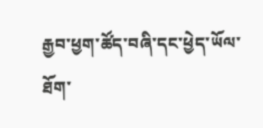རྒྱབ་ཕྱག་ཚོད་བཞི་དང་ཕྱེད་ཡོལ་ཐོག་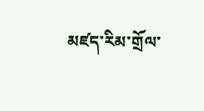མཛད་རིམ་གྲོལ་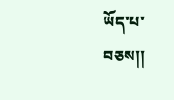ཡོད་པ་བཅས།།